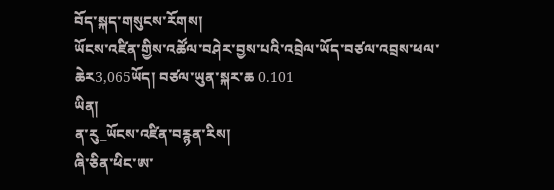བོད་སྐད་གསུངས་རོགས།
ཡོངས་འཛིན་གྱིས་འཚོལ་བཤེར་བྱས་པའི་འབྲེལ་ཡོད་བཙལ་འབྲས་ཕལ་ཆེར3,065ཡོད། བཙལ་ཡུན་སྐར་ཆ 0.101
ཡིན།
ན་རུ_ཡོངས་འཛིན་བརྙན་རིས།
ཞི་ཅིན་ཕིང་ཨ་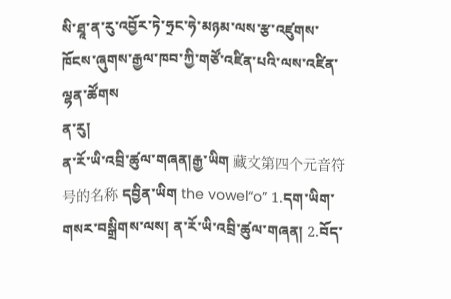སི་ཐཱ་ན་རུ་འབྱོར་ཏེ་ཧྲང་ཧེ་མཉམ་ལས་རྩ་འཛུགས་ཁོངས་ཞུགས་རྒྱལ་ཁབ་ཀྱི་གཙོ་འཛིན་པའི་ལས་འཛིན་ལྷན་ཚོགས
ན་རུ།
ན་རོ་ཡི་འབྲི་ཚུལ་གཞན།རྒྱ་ཡིག 藏文第四个元音符号的名称 དབྱིན་ཡིག the vowel“o” 1.དག་ཡིག་གསར་བསྒྲིགས་ལས། ན་རོ་ཡི་འབྲི་ཚུལ་གཞན། 2.བོད་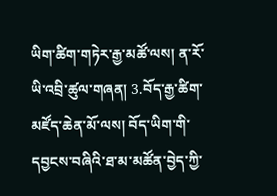ཡིག་ཚིག་གཏེར་རྒྱ་མཚོ་ལས། ན་རོ་ཡི་འབྲི་ཚུལ་གཞན། 3.བོད་རྒྱ་ཚིག་མཛོད་ཆེན་མོ་ལས། བོད་ཡིག་གི་དབྱངས་བཞིའི་ཐ་མ་མཚོན་བྱེད་ཀྱི་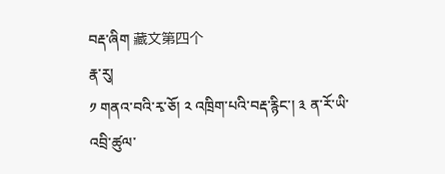བརྡ་ཞིག 藏文第四个
རྣ་རུ།
༡ གནའ་བའི་རྭ་ཅོ། ༢ འཁྲིག་པའི་བརྡ་རྙིང་། ༣ ན་རོ་ཡི་འབྲི་ཚུལ་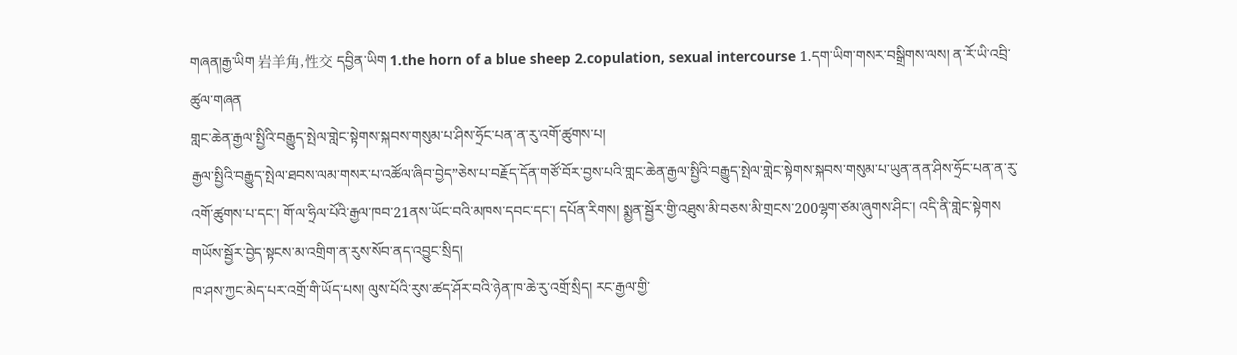གཞན།རྒྱ་ཡིག 岩羊角,性交 དབྱིན་ཡིག 1.the horn of a blue sheep 2.copulation, sexual intercourse 1.དག་ཡིག་གསར་བསྒྲིགས་ལས། ན་རོ་ཡི་འབྲི་ཚུལ་གཞན
གླང་ཆེན་རྒྱལ་སྤྱིའི་བརྒྱུད་སྤེལ་གླེང་སྟེགས་སྐབས་གསུམ་པ་ཤིས་ཧྲོང་པན་ན་རུ་འགོ་ཚུགས་པ།
རྒྱལ་སྤྱིའི་བརྒྱུད་སྤེལ་ཐབས་ལམ་གསར་པ་འཚོལ་ཞིབ་བྱེད”ཅེས་པ་བརྗོད་དོན་གཙོ་བོར་བྱས་པའི་གླང་ཆེན་རྒྱལ་སྤྱིའི་བརྒྱུད་སྤེལ་གླེང་སྟེགས་སྐབས་གསུམ་པ་ཡུན་ནན་ཤིས་ཧྲོང་པན་ན་རུ་འགོ་ཚུགས་པ་དང་། གོ་ལ་ཧྲིལ་པོའི་རྒྱལ་ཁབ་21ནས་ཡོང་བའི་མཁས་དབང་དང་། དཔོན་རིགས། སྨྱན་སྦྱོར་གྱི་འཐུས་མི་བཅས་མི་གྲངས་200ལྷག་ཙམ་ཞུགས་ཤིང་། འདི་ནི་གླེང་སྟེགས
གཡོས་སྦྱོར་བྱེད་སྟངས་མ་འགྲིག་ན་རུས་སོབ་ནད་འབྱུང་སྲིད།
ཁ་ཤས་ཀྱང་མེད་པར་འགྲོ་གི་ཡོད་པས། ལུས་པོའི་རུས་ཚད་ཤོར་བའི་ཉེན་ཁ་ཆེ་རུ་འགྲོ་སྲིད། རང་རྒྱལ་གྱི་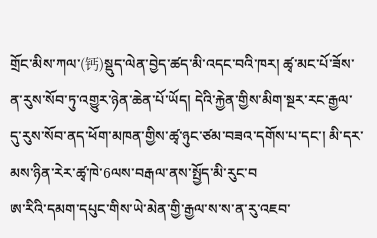གྲོང་མིས་ཀལ་(钙)སྡུད་ལེན་བྱེད་ཚད་མི་འདང་བའི་ཁར། ཚྭ་མང་པོ་ཟོས་ན་རུས་སོབ་ཏུ་འགྱུར་ཉེན་ཆེན་པོ་ཡོད། དེའི་རྐྱེན་གྱིས་མིག་སྔར་རང་རྒྱལ་དུ་རུས་སོབ་ནད་ཕོག་མཁན་གྱིས་ཚྭ་ཉུང་ཙམ་བཟའ་དགོས་པ་དང་། མི་དར་མས་ཉིན་རེར་ཚྭ་ཁེ་6ལས་བརྒལ་ནས་སྤྱོད་མི་རུང་བ
ཨ་རིའི་དམག་དཔུང་གིས་ཡེ་མེན་གྱི་རྒྱལ་ས་ས་ན་རུ་འཇབ་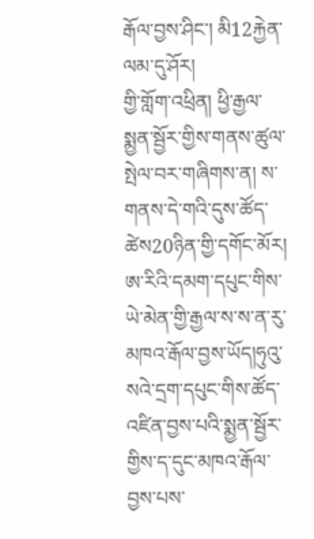རྒོལ་བྱས་ཤིང་། མི12རྐྱེན་ལམ་དུ་ཤོར།
གྱི་གློག་འཕྲིན། ཕྱི་རྒྱལ་སྨྱན་སྦྱོར་གྱིས་གནས་ཚུལ་སྤེལ་བར་གཞིགས་ན། ས་གནས་དེ་གའི་དུས་ཚོད་ཚེས20ཉིན་གྱི་དགོང་མོར། ཨ་རིའི་དམག་དཔུང་གིས་ཡེ་མེན་གྱི་རྒྱལ་ས་ས་ན་རུ་མཁའ་རྒོལ་བྱས་ཡོད།ཧུའུ་སའེ་དྲག་དཔུང་གིས་ཚོད་འཛིན་བྱས་པའི་སྨྱན་སྦྱོར་གྱིས་ད་དུང་མཁའ་རྒོལ་བྱས་པས་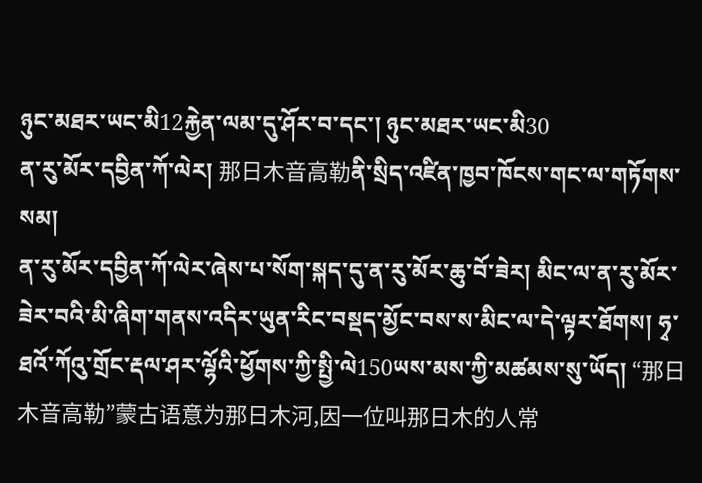ཉུང་མཐར་ཡང་མི12རྐྱེན་ལམ་དུ་ཤོར་བ་དང་། ཉུང་མཐར་ཡང་མི30
ན་རུ་མོར་དབྱིན་ཀོ་ལེར། 那日木音高勒ནི་སྲིད་འཛིན་ཁྱབ་ཁོངས་གང་ལ་གཏོགས་སམ།
ན་རུ་མོར་དབྱིན་ཀོ་ལེར་ཞེས་པ་སོག་སྐད་དུ་ན་རུ་མོར་ཆུ་བོ་ཟེར། མིང་ལ་ན་རུ་མོར་ཟེར་བའི་མི་ཞིག་གནས་འདིར་ཡུན་རིང་བསྡད་མྱོང་བས་ས་མིང་ལ་དེ་ལྟར་ཐོགས། ཧྭ་ཐའོ་ཀོའུ་གྲོང་རྡལ་ཤར་ལྷོའི་ཕྱོགས་ཀྱི་སྤྱི་ལེ150ཡས་མས་ཀྱི་མཚམས་སུ་ཡོད། “那日木音高勒”蒙古语意为那日木河,因一位叫那日木的人常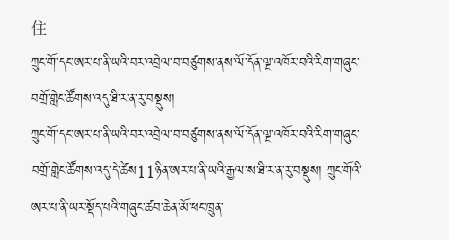住
ཀྲུང་གོ་དང་ཨར་པ་ནི་ཡའི་བར་འབྲེལ་བ་བཙུགས་ནས་ལོ་དོན་ལྔ་འཁོར་བའི་རིག་གཞུང་བགྲོ་གླེང་ཚོགས་འདུ་ཐི་ར་ན་རུ་བསྡུས།
ཀྲུང་གོ་དང་ཨར་པ་ནི་ཡའི་བར་འབྲེལ་བ་བཙུགས་ནས་ལོ་དོན་ལྔ་འཁོར་བའི་རིག་གཞུང་བགྲོ་གླེང་ཚོགས་འདུ་དེ་ཚེས11ཉིན་ཨར་པ་ནི་ཡའི་རྒྱལ་ས་ཐི་ར་ན་རུ་བསྡུས། ཀྲུང་གོའི་ཨར་པ་ནི་ཡར་སྡོད་པའི་གཞུང་ཚབ་ཆེན་མོ་ཕང་ཁྲུན་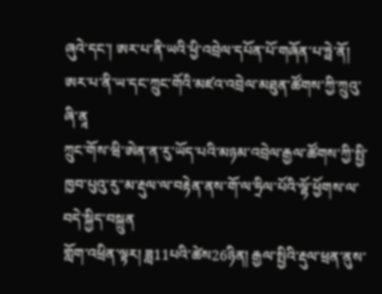ཞུའེ་དང་། ཨར་པ་ནི་ཡའི་ཕྱི་འབྲེལ་དཔོན་པོ་གཞོན་པ་ཧྥེ་ནོ། ཨར་པ་ནི་ཡ་དང་ཀྲུང་གོའི་མཛའ་འབྲེལ་མཐུན་ཚོགས་ཀྱི་ཀྲུའུ་ཞི་ནཱ
ཀྲུང་གོས་ཝི་ཨེན་ན་རུ་ཡོད་པའི་མཉམ་འབྲེལ་རྒྱལ་ཚོགས་ཀྱི་སྤྱི་ཁྱབ་པུའུ་རུ"མ་རྡུལ་ལ་བརྟེན་ནས་གོ་ལ་ཧྲིལ་པོའི་ལྷོ་ཕྱོགས་ལ་བདེ་སྐྱིད་བསྐྲུན
གློག་འཕྲིན་ལྟར། ཟླ11པའི་ཚེས26ཉིན། རྒྱལ་སྤྱིའི་རྡུལ་ཕྲན་ནུས་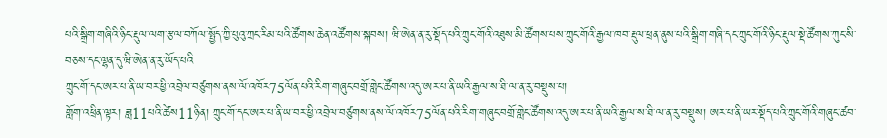པའི་སྒྲིག་གཞིའི་ཉིང་རྡུལ་ལག་རྩལ་བཀོལ་སྤྱོད་ཀྱི་པུའུ་ཀྲང་རིམ་པའི་ཚོགས་ཆེན་འཚོགས་སྐབས། ཝི་ཨེན་ན་རུ་སྡོད་པའི་ཀྲུང་གོའི་འཐུས་མི་ཚོགས་པས་ཀྲུང་གོའི་རྒྱལ་ཁབ་རྡུལ་ཕྲན་ནུས་པའི་སྒྲིག་གཞི་དང་ཀྲུང་གོའི་ཉིང་རྡུལ་སྡེ་ཚོགས་ཀུང་སི་བཅས་དང་ལྷན་དུ་ཝི་ཨེན་ན་རུ་ཡོད་པའི
ཀྲུང་གོ་དང་ཨར་པ་ནི་ཡ་བར་ཕྱི་འབྲེལ་བཙུགས་ནས་ལོ་འཁོར75ལོན་པའི་རིག་གཞུང་བགྲོ་གླེང་ཚོགས་འདུ་ཨར་པ་ནི་ཡའི་རྒྱལ་ས་ཐི་ལ་ན་རུ་བསྡུས་པ།
གློག་འཕྲིན་ལྟར། ཟླ11པའི་ཚེས11ཉིན། ཀྲུང་གོ་དང་ཨར་པ་ནི་ཡ་བར་ཕྱི་འབྲེལ་བཙུགས་ནས་ལོ་འཁོར75ལོན་པའི་རིག་གཞུང་བགྲོ་གླེང་ཚོགས་འདུ་ཨར་པ་ནི་ཡའི་རྒྱལ་ས་ཐི་ལ་ན་རུ་བསྡུས། ཨར་པ་ནི་ཡར་སྡོད་པའི་ཀྲུང་གོའི་གཞུང་ཚབ་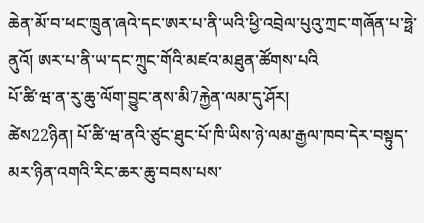ཆེན་མོ་བ་ཕང་ཁྲུན་ཞའེ་དང་ཨར་པ་ནི་ཡའི་ཕྱི་འབྲེལ་པུའུ་ཀྲང་གཞོན་པ་ཧྥེ་ནུའོ། ཨར་པ་ནི་ཡ་དང་ཀྲུང་གོའི་མཛའ་མཐུན་ཚོགས་པའི
པོ་ཚི་ཝ་ན་རུ་ཆུ་ལོག་བྱུང་ནས་མི7རྐྱེན་ལམ་དུ་ཤོར།
ཚེས22ཉིན། པོ་ཚི་ཝ་ནའི་ཙུང་ཐུང་པོ་ཁི་ཡིས་ཉེ་ལམ་རྒྱལ་ཁབ་དེར་བསྟུད་མར་ཉིན་འགའི་རིང་ཆར་ཆུ་བབས་པས་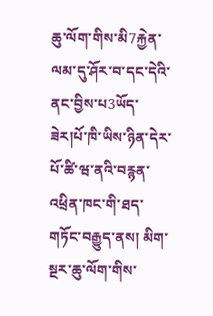ཆུ་ལོག་གིས་མི7རྐྱེན་ལམ་དུ་ཤོར་བ་དང་དེའི་ནང་བྱིས་པ3ཡོད་ཟེར།པོ་ཁི་ཡིས་ཉིན་དེར་པོ་ཚི་ཝ་ནའི་བརྙན་འཕྲིན་ཁང་གི་ཐད་གཏོང་བརྒྱུད་ནས། མིག་སྔར་ཆུ་ལོག་གིས་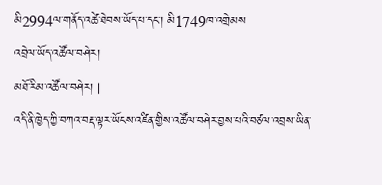མི2994ལ་གནོད་འཚེ་ཐེབས་ཡོད་པ་དང་། མི1749ཁ་འགྲེམས
འབྲེལ་ཡོད་འཚོལ་བཤེར།
མཐོ་རིམ་འཚོལ་བཤེར། |
འདི་ནི་ཁྱེད་ཀྱི་བཀའ་བརྡ་ལྟར་ཡོངས་འཛིན་གྱིས་འཚོལ་བཤེར་བྱས་པའི་བཙལ་འབྲས་ཡིན་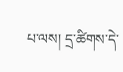པ་ལས། དྲ་ཚིགས་དེ་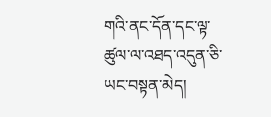གའི་ནང་དོན་དང་ལྟ་ཚུལ་ལ་འཐད་འདུན་ཅི་ཡང་བསྟན་མེད།